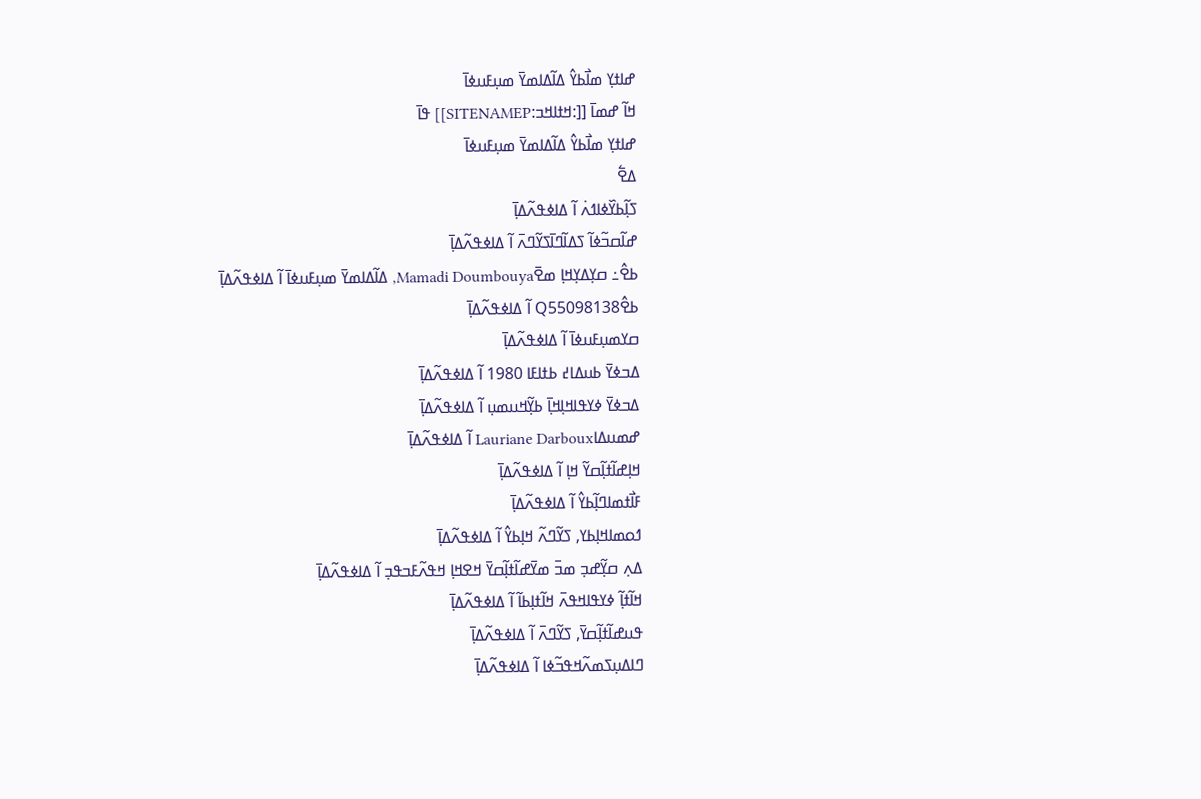ߝߊߙߌ߲ ߘߊ߯ߕߌ߮ ߡߊ߬ߡߊߘߌ߫ ߘߎ߲ߓߎߦߊ߫
ߞߊ߬ ߝߘߊ߫ [[:ߞߙߊߞߏ:SITENAMEP]] ߟߊ߫
ߝߊߙߌ߲ ߘߊ߯ߕߌ߮ ߡߊ߬ߡߊߘߌ߫ ߘߎ߲ߓߎߦߊ߫
ߡߐ߱
ߖߊ߲߬ߕߌ߰ߦߊߗߍ߭ ߊ߬ ߡߊߦߟߍ߬ߡߊ߲߫
ߝߊ߬ߛߏ߬ߦߊ߬ ߖߡߊ߬ߣߊ߫ߖߌ߬ߣߍ߫ ߊ߬ ߡߊߦߟߍ߬ߡߊ߲߫
ߕߐ߮߸ ߛߌ߲ߡߌ߲ߞߊ߲ ߘߐ߫Mamadi Doumbouya, ߡߊ߬ߡߊߘߌ߫ ߘߎ߲ߓߎߦߊ߫ ߊ߬ ߡߊߦߟߍ߬ߡߊ߲߫
ߕߐ߮Q55098138 ߊ߬ ߡߊߦߟߍ߬ߡߊ߲߫
ߛߌߘߎ߲ߓߎߦߊ߫ ߊ߬ ߡߊߦߟߍ߬ߡߊ߲߫
ߡߏߦߌ߫ ߕߎߡߊ߄ ߕߙߊߓߊ 1980 ߊ߬ ߡߊߦߟߍ߬ߡߊ߲߫
ߡߏߦߌ߫ ߦߌߟߊߞߊ߲ߞߊ߲߫ ߕߌ߲߬ߞߎߘߎ߲ ߊ߬ ߡߊߦߟߍ߬ߡߊ߲߫
ߝߘߎߡߊLauriane Darboux ߊ߬ ߡߊߦߟߍ߬ߡߊ߲߫
ߞߊ߲ߝߊ߬ߙߊ߲߬ߛߌ߬ ߞߊ߲ ߊ߬ ߡߊߦߟߍ߬ߡߊ߲߫
ߓߊ߯ߙߘߊߣߊ߲߬ߕߌ߮ ߊ߬ ߡߊߦߟߍ߬ߡߊ߲߫
ߗߋߘߊߞߊ߲ߕߌ, ߖߌ߬ߣߍ߬ ߞߊ߲ߕߌ߮ ߊ߬ ߡߊߦߟߍ߬ߡߊ߲߫
ߡߍ߲ ߛߌ߲߬ߝߏ߲ ߘߏ߫ ߘߌ߫ߝߊ߬ߙߊ߲߬ߛߌ߫ ߞߐߞߊ߲ ߞߟߍ߬ߓߏߟߏ߲ ߊ߬ ߡߊߦߟߍ߬ߡߊ߲߫
ߞߊ߬ߙߊ߲߬ ߦߌߟߊߞߟߍ߫ ߞߊ߬ߙߊ߲ߕߊ߬ ߊ߬ ߡߊߦߟߍ߬ߡߊ߲߫
ߟߎߝߊ߬ߙߊ߲߬ߛߌ߫, ߖߌ߬ߣߍ߫ ߊ߬ ߡߊߦߟߍ߬ߡߊ߲߫
ߣߊߡߎ߲ߖߘߍ߬ߞߟߏ߬ߦߊ ߊ߬ ߡߊߦߟߍ߬ߡߊ߲߫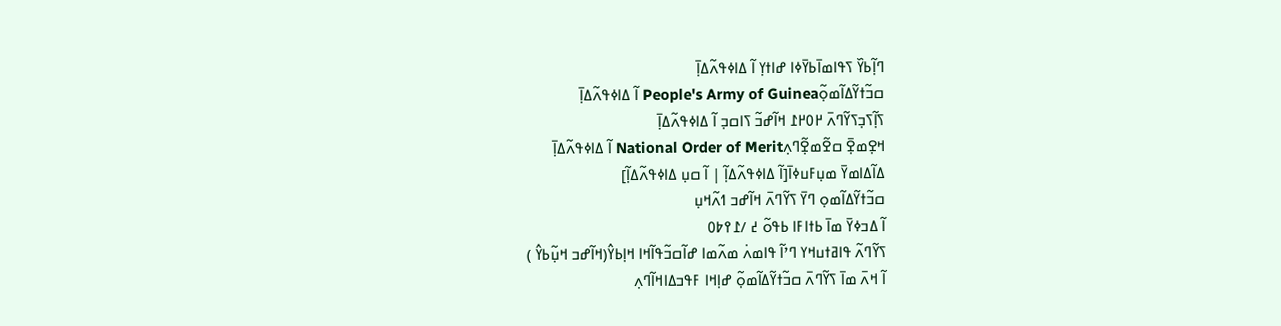ߣߊ߲߬ߕߌ߰ ߖߟߊߘߊ߫ߕߌ߫ߦߊ ߝߊߙߌ߲ ߊ߬ ߡߊߦߟߍ߬ߡߊ߲߫
ߛߏ߬ߙߌ߬ߡߊ߬ߘߋ߲߬People's Army of Guinea ߊ߬ ߡߊߦߟߍ߬ߡߊ߲߫
ߖߊ߲߬ߖߏ߲ߖߌ߬ߣߍ߫ ߂߀߂߁ ߞߊ߬ߝߏ߬ ߖߊߛߏ߲ ߊ߬ ߡߊߦߟߍ߬ߡߊ߲߫
ߞߐ߲ߘߐ߲߫ ߛߐ߬ߘߐ߲߬ߣߍ߲National Order of Merit ߊ߬ ߡߊߦߟߍ߬ߡߊ߲߫
ߡߊ߬ߡߊߘߌ߫ ߘߎ߲ߓߎߦߊ߫[ߊ߬ ߡߊߦߟߍ߬ߡߊ߲߬ | ߊ߬ ߛߎ߲ ߡߊߦߟߍ߬ߡߊ߲߬]
ߛߏ߬ߙߌ߬ߡߊ߬ߘߋ߲ ߣߌ߫ ߖߌ߬ߣߍ߫ ߞߊ߬ߝߏ ߗߍ߬ߞߎ߲
ߊ߬ ߡߏߦߌ߫ ߘߊ߫ ߕߙߊߓߊ ߕߟߋ߬ ߄ /߁߉߈߀
ߖߌ߬ߣߍ߬ ߟߊߥߙߎߞߌ ߣߴߊ߬ ߟߊߘߍ߭ ߘߍ߬ߘߊ ߝߊ߬ߛߏ߬ߟߊ߬ߞߊ ߞߊ߲ߕߌ߮(ߞߊ߬ߝߏ ߞߎ߲߬ߕߌ߮ )
ߊ߬ ߞߍ߫ ߘߊ߫ ߖߌ߬ߣߍ߫ ߛߏ߬ߙߌ߬ߡߊ߬ߘߋ߲߬ ߝߊ߲ߞߊ ߓߟߏߡߊߞߊ߬ߣߍ߲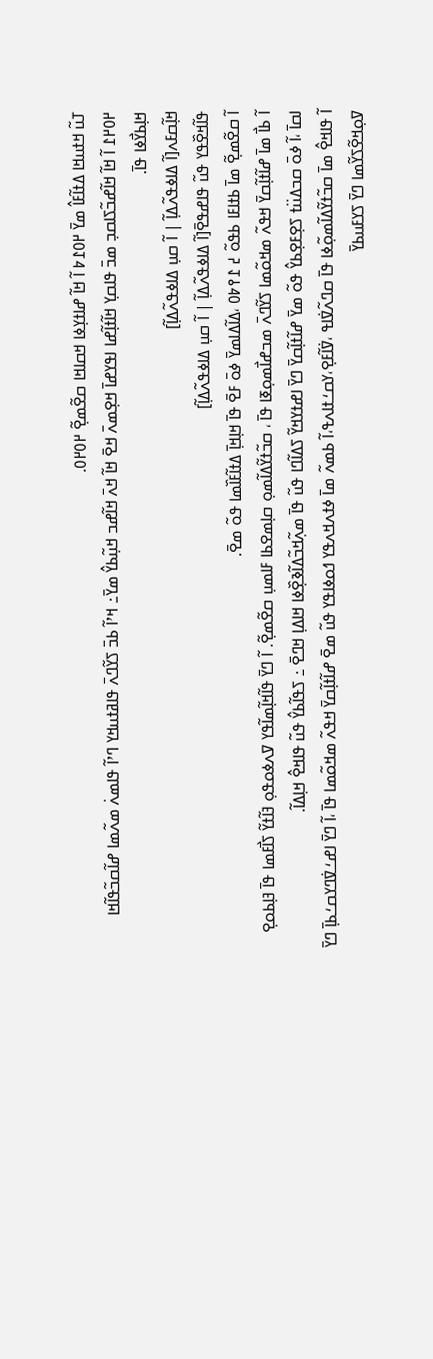ߠߎ߬ ߞߙߎߞߊ ߡߙߊ߬ߓߊ߮ ߘߌ߫ ߂߀߁߈ ߊ߬ ߞߊ߬ ߝߊߙߌ߲ߦߊ ߞߛߊߞߊ ߛߐ߬ߘߐ߲߬ ߂߀߂߀.
߂߀߂߁ ߊ߬ ߞߊ߬ ߞߊ߬ߝߏ߬ߖߊߛߏ߲ ߘߏ߫ ߟߊߛߌ߲ ߞߊ߬ߙߊ߲߬ߝߊ ߊߟߌߝߊ߫ ߞߐ߲ߘߍ߫ ߞߐ߫ ߞߊ߬ ߞߍ߫ ߞߊ߬ߝߏ ߞߎ߲߬ߕߌ߮ ߘߌ߫߸ ߞߴߊ߬ ߕߏ߫ ߖߌ߬ߣߍ߫ ߟߊߥߙߎߞߌ ߣߴߊ߬ ߟߊߘߍ߭ ߘߍ߬ߘߊ ߝߊ߬ߛߏ߬ߟߊ߬ߞߊ ߞߊ߲ߕߌ߯ߦߊ ߟߊ߫.
ߞߊ߲߬ߛߓߍ[ߊ߬ ߡߊߦߟߍ߬ߡߊ߲߬ | ߊ߬ ߛߎ߲ ߡߊߦߟߍ߬ߡߊ߲߬]
ߟߊ߬ߞߐ߰ߟߌ ߟߎ߬ ߟߊߝߟߐ߫[ߊ߬ ߡߊߦߟߍ߬ߡߊ߲߬ | ߊ߬ ߛߎ߲ ߡߊߦߟߍ߬ߡߊ߲߬]
ߊ߬ ߛߐ߬ߘߐ߲߬ ߘߊ߫ ߕߙߊߓߊ ߕߟߋ߬ ߄ ߁߉߈߀ ،ߡߊ߬ߡߊߘߌ߫ ߦߋ߫ ߓߐ߫ ߟߊ߫ ߞߊ߲ߞߊ߲߫ ߡߙߊ߬ߓߊ߰ߘߊ ߟߋ߬ ߘߐ߫.
ߊ߬ ߕߊ߯ ߘߊ߫ ߝߊ߬ߙߊ߲߬ߛߌ߫ ߞߟߍ߬ ߘߞߋ߬ߘߊ ߖߌ߬ߣߍ߫ ߘߏߝߊ߯ߘߋ߲ߧߊ ߟߊ߫ ، ߛߏ߬ߙߌ߬ߡߊ߬ߘߋ߲ ߛߊ߲ߘߐߕߊ ߓߊߘߎ߲ ߛߐ߬ߘߐ߲߬. ߊ߬ ߣߌ߫ ߟߊ߬ߞߊ߲߬ߘߊ߬ߟߌ ߜߍߦߋߟߋ߲ ߔߊ߬ߙߌ߬ ߖߊ߯ߓߘߊ ߟߊ߫ ߔߊ߲ߕߋߐ߲ ߊߛߊ߫ ،ߊ߬ ߦߋ߫ ߛߏߡߎ߳ߙ ߖߐ߲ߓߐ߲ߕߌ߮ ߟߋ߬ ߘߌ߫ ߝߊ߬ߙߊ߲߬ߛߌ߫ ߣߌ߫ ߊߝߙߌߞߌ߬ ߖߡߊ߬ߣߊ ߟߎ߬ ߟߊ߫ ߘߍ߲߬ߞߏ߬ߡߊ߬ߢߐ߲߰ߦߊ ߞߊߡߊ߲ ߞߣߐ߫ ߸ ߖߟߊ߬ߕߌ߮ ߟߎ߬ ߟߊߞߐ߮ ߞߊ߲ߡߊ߬.
ߊ߬ ߟߊߞߐ߮ ߘߊ߫ ߛߏ߬ߙߌ߬ߡߊ߬ߘߋ߲߬ߦߊ ߟߊ߫ ߛߣߍ߬ߜ߭ߊߟ ،ߜ߭ߊ߬ߓߐ߲،ߌߛߑߙߊߍߟ،ߊ߬ ߕߘߍ߬ ߘߊ߫ ߦߙߍߞߍߟߌ ߗߋߦߊߟߌ ߟߎ߬ ߘߐ߫ ߝߊ߬ߙߊ߲߬ߛߌ߫ ߞߟߍ߬ ߘߞߋ߬ߘߊ ߟߊ߫ ،ߊ߬ ߣߌ߫ ߊߝߑߜ߭ߣߌߛߑߕߊ߲߫ ߣߌ߫ ߜߋ߲ߞߐ߬ߖߌ߬ߘߊ ߣߌ߫ ߖߌߓߎߕߌ߫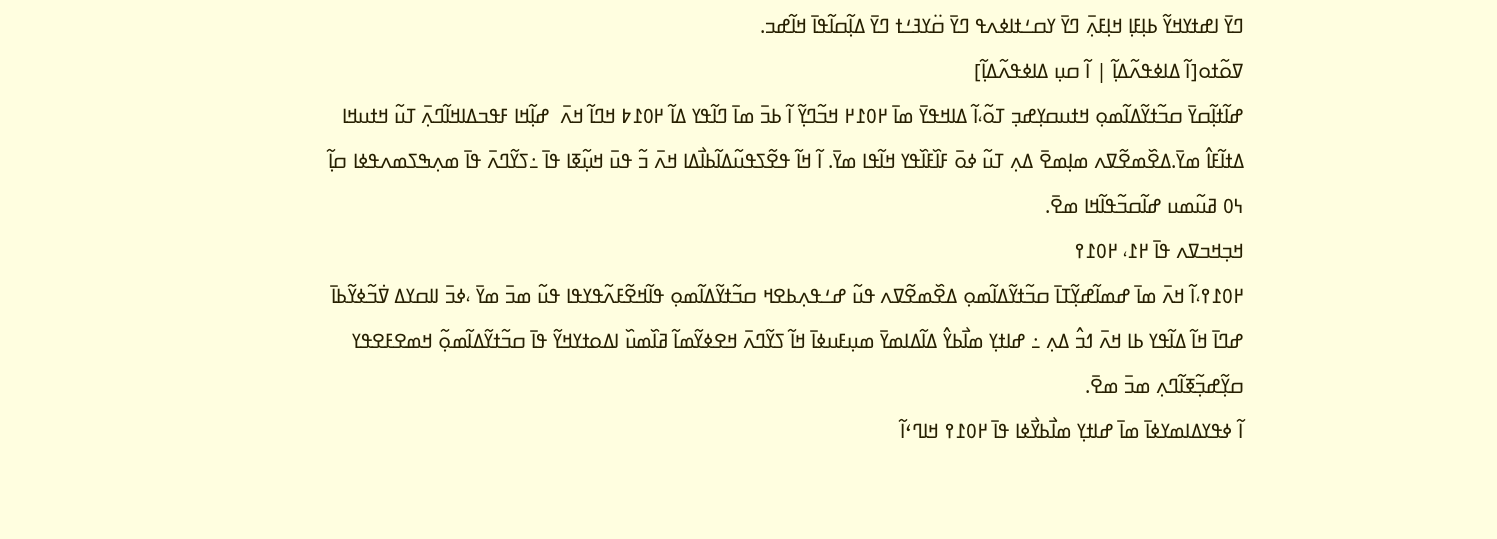ߣߌ߫ ߊߝߙߌߞߌ߬ ߕߊ߲ߓߊ߲ ߞߊ߲ߓߍ߲߫ ߣߌ߫ ߌߛߑߙߊߦߍߟ ߣߌ߫ ߛ߳ߌߔߑߙ ߣߌ߫ ߡߊ߲߬ߛߊ߬ߟߊ߫ ߞߊ߬ߝߏ.
ߜߋ߬ߙߋ[ߊ߬ ߡߊߦߟߍ߬ߡߊ߲߬ | ߊ߬ ߛߎ߲ ߡߊߦߟߍ߬ߡߊ߲߬]
ߝߊ߬ߙߊ߲߬ߛߌ߫ ߛߏ߬ߙߌ߬ߡߊ߬ߘߋ߲ ߞߙߎߛߌ߲ߝߏ߲ ߠߋ߬،ߊ߬ ߡߊߞߟߌ߫ ߘߊ߫ ߂߀߁߂ ߞߏ߬ߣߌ߲߬ ߊ߬ ߕߏ߫ ߘߊ߫ ߣߊ߬ߟߌ ߡߊ߬ ߂߀߁߈ ߞߣߊ߬ ߞߍ߫  ߝߊ߲߬ߞߊ ߓߟߏߡߊߞߊ߬ߣߍ߲߫ ߠߎ߬ ߞߙߎߞߊ ߡߙߊ߬ߓߊ߮ ߘߌ߫.ߡߐ߰ߘߐ߬ߜߍ ߘߊ߲ߘߐ߫ ߡߍ߲ ߠߎ߬ ߦߋ߫ ߓߊ߰ߓߊ߰ߟߌ ߞߊ߬ߟߊ ߘߌ߫. ߊ߬ ߞߊ߬ ߟߐ߬ߖߟߎ߬ߡߊ߬ߕߊ߯ߡߊ ߞߍ߫ ߏ߬ ߟߎ߫ ߞߎ߲߬ߧߊ ߟߊ߫ ߸ߖߌ߬ߣߍ߫ ߟߊ߫ ߘߍ߲ߒߖߘߍߟߦߊ ߛߊ߲߬ ߆߀ ߥߎ߬ߘߎ ߝߊ߬ߛߏ߬ߟߊ߬ߞߊ ߘߐ߫.
ߞߏ߲ߞߏߜߍ ߟߊ߫ ߂߁، ߂߀߁߉
߂߀߁߉،ߊ߬ ߞߍ߫ ߘߊ߫ ߝߘߊ߬ߝߌ߲߬ߠߊ߫ ߛߏ߬ߙߌ߬ߡߊ߬ߘߋ߲ ߡߐ߰ߘߐ߬ߜߍ ߟߎ߬ ߝߑߟߍ߲ߕߐߞ ߛߏ߬ߙߌ߬ߡߊ߬ߘߋ߲ ߟߊ߬ߞߐ߬ߓߍ߬ߟߌߟߊ ߟߎ߬ ߘߏ߫ ߘߌ߫ ،ߦߏ߫ ߊߊߛߌߡ ߜ߭ߏ߬ߦߌ߬ߕߊ߫ ߝߣߊ߫ ߞߊ߬ ߡߊ߬ߟߌ ߕߊ ߞߍ߫ ߗߏ߮ ߡߍ߲ ߸ ߝߊߙߌ߲ ߘߊ߯ߕߌ߮ ߡߊ߬ߡߊߘߌ߫ ߘߎ߲ߓߎߦߊ߫ ߞߊ߬ ߖߌ߬ߣߍ߫ ߞߐߦߌ߬ߘߊ߬ ߥߊ߰ߘߎ߰ ߊߡߋߙߌߞߌ߬ ߟߊ߫ ߛߏ߬ߙߌ߬ߡߊ߬ߘߋ߲߬ ߞߘߐߓߐߟߌ ߛߌ߲߬ߝߏ߲߬ߧߊ߬ߣߍ߲ ߘߏ߫ ߘߐ߫.
ߊ߬ ߦߟߌߡߊߘߌߦߊ߫ ߘߊ߫ ߝߊߙߌ߲ ߘߊ߯ߕߌ߯ߦߊ ߟߊ߫ ߂߀߁߉ ߞߊߣߵߊ߬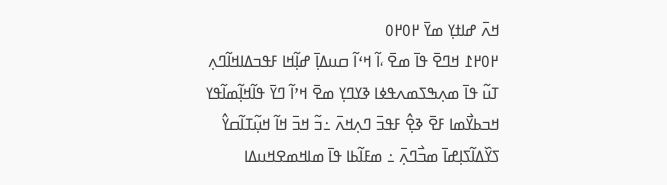ߞߍ߫ ߝߊߙߌ߲ ߘߌ߫ ߂߀߂߀
߂߀߂߁ ߞߣߐ߫ ߟߊ߫ ߘߐ߫ ،ߊ߬ ߞߵߊ߬ ߛߎߡߊ߲߫ ߝߊ߲߬ߞߊ ߓߟߏߡߊߞߊ߬ߣߍ߲ ߠߎ߬ ߟߊ߫ ߘߍ߲ߒߖߘߍߟߦߊ ߢߌߣߌ߲ ߘߐ߫ ߞߴߊ߬ ߣߌ߫ ߟߊ߬ߞߊ߲߬ߘߊ߬ߟߌ ߞߏߕߌ߯ߘߊ ߓߐ߫ ߢߐ߲߮ ߓߟߏ߫ ߣߍ߲ߞߍ߫ ߸ߏ߬ ߞߏ߫ ߞߊ߬ ߞߎ߲߬ߠߊ߬ߛߌ߮ ߖߌ߰ߡߊ߬ߖߊ߲ߝߊ߫ ߘߏ߯ߣߍ߲߫ ߸ ߘߓߊ߬ߕߊ ߟߊ߫ ߘߊߞߘߐߞߎߡߊ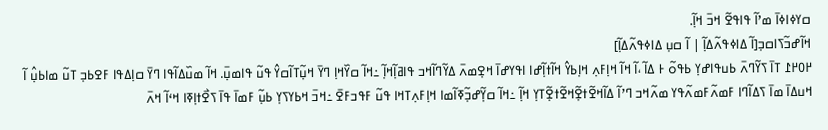ߛߌߦߊߦߊ߫ ߘߴߊ߬ ߟߊߟߐ߬ ߞߏ߫ ߞߊ߲߬.
ߞߊ߬ߝߏ߬ߖߊߛߏ߲[ߊ߬ ߡߊߦߟߍ߬ߡߊ߲߬ | ߊ߬ ߛߎ߲ ߡߊߦߟߍ߬ߡߊ߲߬]
߂߀߂߁ ߠߊ߫ ߖߌ߬ߣߍ߫ ߕߎߟߊߝߌ߲ ߕߟߋ߬ ߅ ߡߊ߬ ،ߊ߬ ߞߊ߬ ߞߊ߲ߓߍ߲ ߞߊ߲ߕߌ߮ ߞߊ߬ߙߊ߲߬ߝߊ ߊߟߌߝߊ߫ ߞߐ߲ߘߍ߫ ߡߌ߬ߣߊ߬ߞߏ ߟߊߥߊ߲߬ߞߊ߲߬ ߸ߞߊ߬ ߛߌ߰ߞߊ߲ ߣߌ߫ ߞߎ߲߬ߠߊ߬ߛߌ߮ ߟߎ߬ ߟߊߘߎ߲߫. ߞߊ߬ ߘߎ߰ߡߊ߬ߟߊ ߣߌ߫ ߛߊ߲ߡߟߊ ߓߐߕߏ߲ ߠߎ߬ ߘߊߕߎ߲߮ ߊ߬ ߞߎߡߊ߫ ߘߊ߫ ߖߡߊ߬ߣߊ ߓߘߍ߬ߓߘߍ߬ߟߌ ߘߍ߬ߞߏ ߣߴߊ߬ ߡߊ߬ߞߐ߬ߙߐ߲߬ߞߐ߬ߙߐ߲߬ߠߌ߲ ߞߊ߲߬ ߸ߞߊ߬ ߛߌ߲߬ߝߏ߲߬ߧߊ߬ߘߊ ߞߊ߲ߓߍ߲ߠߞߊ ߟߎ߬ ߓߟߏߓߐ߫ ߸ߞߏ߫ ߞߕߌߖߌ߲ ߕߎ߲߬ ߓߘߊ߫ ߟߊ߫ ߖߐ߯ߙߊ߲ߧߊ ߞߵߊ߬ ߞߍ߫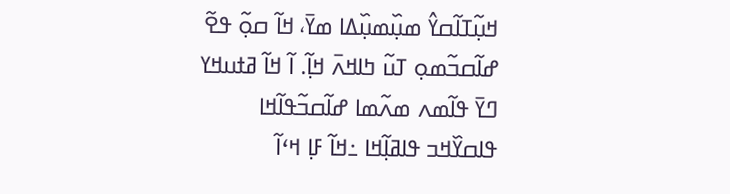ߞߎ߲߬ߠߊ߬ߛߌ߮ ߘߎ߲߰ߘߎ߲߰ߡߊ ߘߌ߫، ߞߊ߬ ߛߋ߲߬ ߟߐ߬ ߝߊ߬ߛߏ߬ߘߋ߲ ߠߎ߬ ߤߊߞߍ߫ ߞߊ߲߬. ߊ߬ ߞߊ߬ ߥߙߎߞߌ ߣߌ߫ ߟߊ߬ߘߍ ߘߍ߬ߘߊ ߝߊ߬ߛߏ߬ߟߊ߬ߞߊ ߟߊߛߌ߰ߞߏ ߟߊߥߊ߲߬ߞߊ ߸ߞߊ߬ ߓߊ߲ ߞߵߊ߬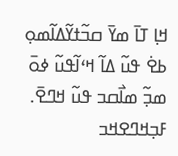ߞߊ߲ ߠߊ߫ ߘߌ߫ ߛߏ߬ߙߌ߬ߡߊ߬ߘߋ߲ ߕߐ߭ ߟߎ߬ ߡߊ߬ ߞߵߊ߬ߟߎ߬ ߦߋ߫ ߘߏ߲߬ ߘߊ߯ߛߏ ߟߎ߬ ߞߣߐ߫.
ߓߏ߲ߞߣߐߞߏ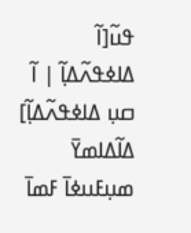ߟߎ߬[ߊ߬ ߡߊߦߟߍ߬ߡߊ߲߬ | ߊ߬ ߛߎ߲ ߡߊߦߟߍ߬ߡߊ߲߬]
ߡߊ߬ߡߊߘߌ߫ ߘߎ߲ߓߎߦߊ߫ ߓߘߊ߫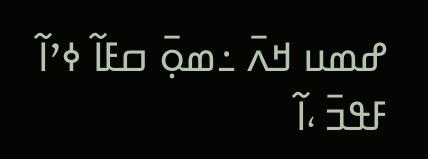ߝߘߎ ߞߍ߫ ߸ߘߋ߲߫ ߛߓߊ߬ ߦߴߊ߬ ߓߟߏ߫ ،ߊ߬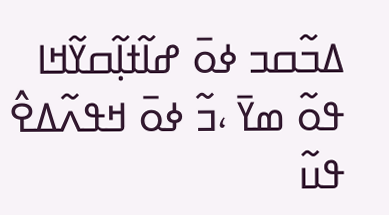ߡߏ߬ߛߏ ߦߋ߫ ߝߊ߬ߙߊ߲߬ߛߌ߬ߞߊ ߟߋ߬ ߘߌ߫ ،ߏ߬ ߦߋ߫ ߞߟߍ߬ߡߐ߮ ߟߎ߬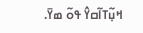ߞߎ߲߬ߠߊ߬ߛߌ߮ ߟߋ߬ ߘߌ߫.